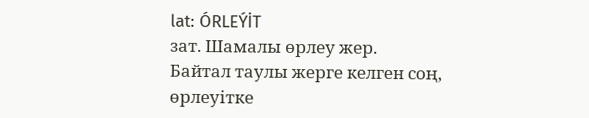lat: ÓRLEÝİT
зат. Шамалы өрлеу жер.
Байтал таулы жерге келген соң, өрлеуітке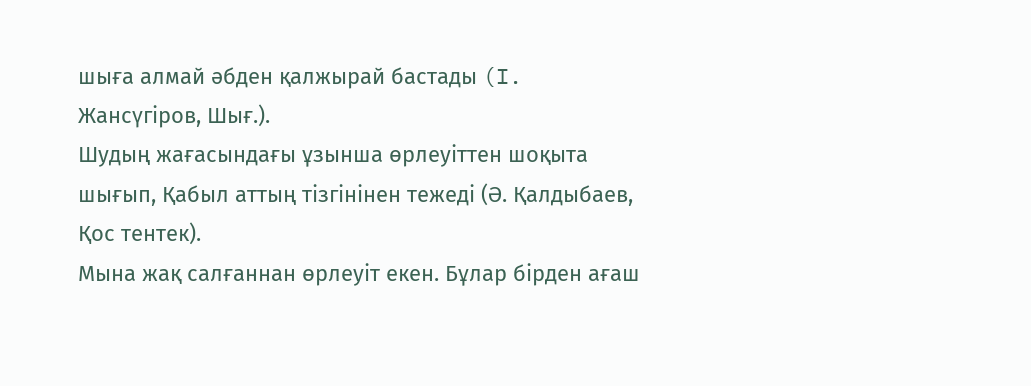шыға алмай әбден қалжырай бастады (I. Жансүгіров, Шығ.).
Шудың жағасындағы ұзынша өрлеуіттен шоқыта шығып, Қабыл аттың тізгінінен тежеді (Ә. Қалдыбаев, Қос тентек).
Мына жақ салғаннан өрлеуіт екен. Бұлар бірден ағаш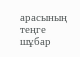арасының теңге шұбар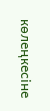көлеңкесіне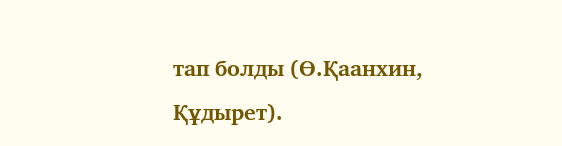тап болды (Ө.Қаанхин, Құдырет).